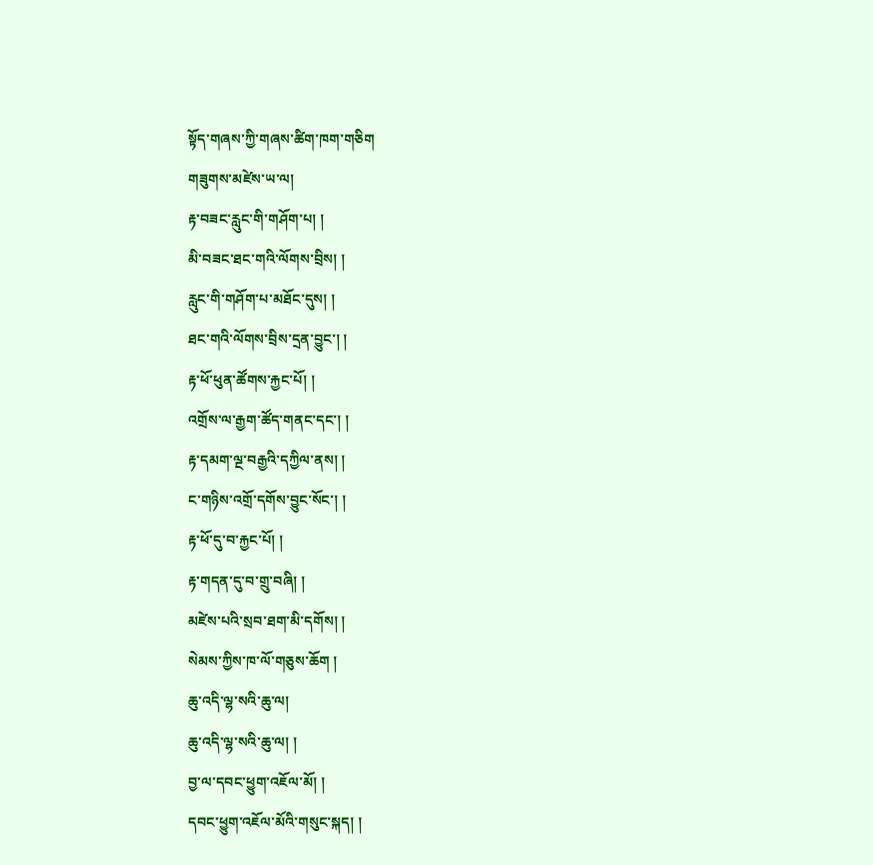སྟོད་གཞས་ཀྱི་གཞས་ཚིག་ཁག་གཅིག
གཟུགས་མཛེས་ཡ་ལ།
རྟ་བཟང་རླུང་གི་གཤོག་པ། །
མི་བཟང་ཐང་གའི་ལོགས་བྲིས། །
རླུང་གི་གཤོག་པ་མཐོང་དུས། །
ཐང་གའི་ལོགས་བྲིས་དྲན་བྱུང་། །
རྟ་ཕོ་ཕུན་ཚོགས་རྐྱང་པོ། །
འགྲོས་ལ་རྒྱག་ཚོད་གནང་དང་། །
རྟ་དམག་ལྔ་བརྒྱའི་དཀྱིལ་ནས། །
ང་གཉིས་འགྲོ་དགོས་བྱུང་སོང་། །
རྟ་ཕོ་དུ་བ་རྐྱང་པོ། །
རྟ་གདན་དུ་བ་གྲུ་བཞི། །
མཛེས་པའི་སྲབ་ཐག་མི་དགོས། །
སེམས་ཀྱིས་ཁ་ལོ་གཅུས་ཆོག །
ཆུ་འདི་ལྷ་སའི་ཆུ་ལ།
ཆུ་འདི་ལྷ་སའི་ཆུ་ལ། །
བྱ་ལ་དབང་ཕྱུག་འཇོལ་མོ། །
དབང་ཕྱུག་འཇོལ་མོའི་གསུང་སྐད། །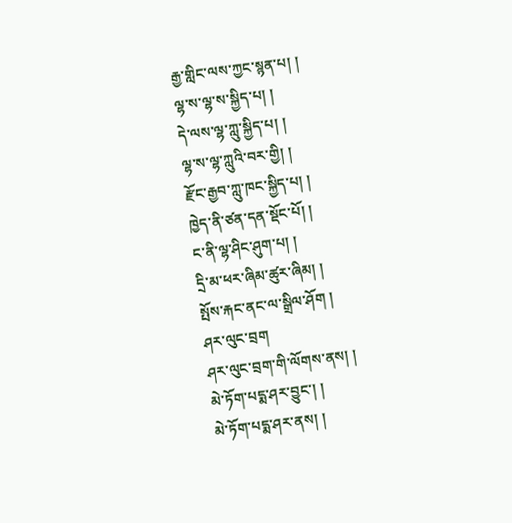རྒྱ་གླིང་ལས་ཀྱང་སྙན་པ། །
ལྷ་ས་ལྷ་ས་སྐྱིད་པ། །
དེ་ལས་ལྷ་ཀླུ་སྐྱིད་པ། །
ལྷ་ས་ལྷ་ཀླུའི་བར་གྱི། །
རྫོང་རྒྱབ་ཀླུ་ཁང་སྐྱིད་པ། །
ཁྱེད་ནི་ཙན་དན་སྡོང་པོ། །
ང་ནི་ལྷ་ཤིང་ཤུག་པ། །
དྲི་མ་ཕར་ཞིམ་ཚུར་ཞིམ། །
སྤོས་རྐང་ནང་ལ་སྒྲིལ་ཤོག །
ཤར་ལུང་བྲག
ཤར་ལུང་བྲག་གི་ལོགས་ནས། །
མེ་ཏོག་པདྨ་ཤར་བྱུང་། །
མེ་ཏོག་པདྨ་ཤར་ནས། །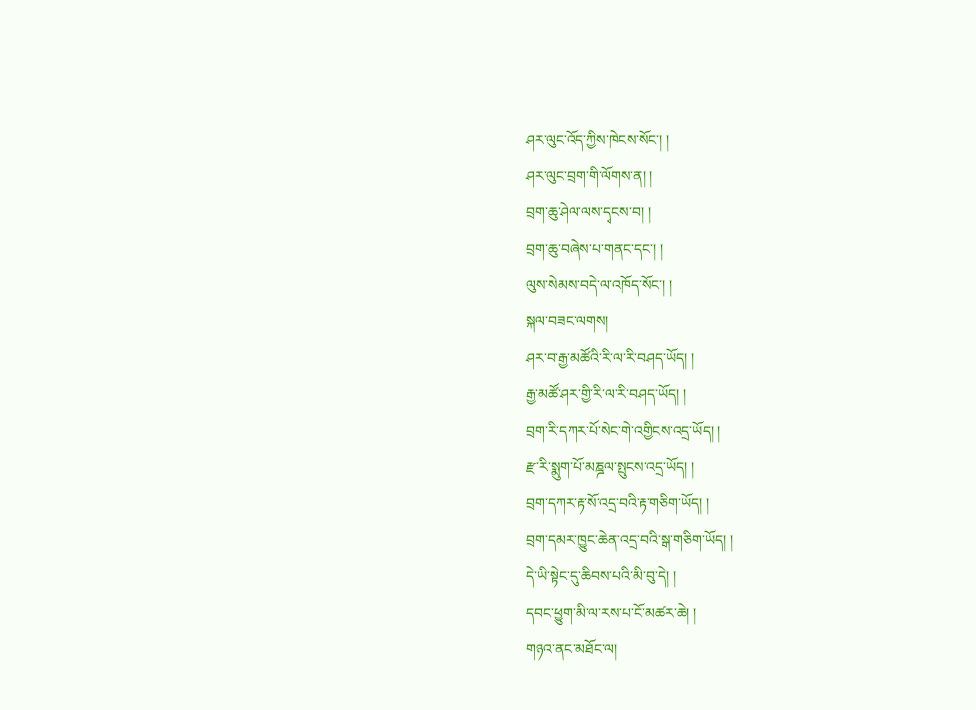ཤར་ལུང་འོད་ཀྱིས་ཁེངས་སོང་། །
ཤར་ལུང་བྲག་གི་ལོགས་ན། །
བྲག་ཆུ་ཤེལ་ལས་དྭངས་བ། །
བྲག་ཆུ་བཞེས་པ་གནང་དང་། །
ལུས་སེམས་བདེ་ལ་འཁོད་སོང་། །
སྐལ་བཟང་ལགས།
ཤར་བ་རྒྱ་མཚོའི་རི་ལ་རི་བཤད་ཡོད། །
རྒྱ་མཚོ་ཤར་གྱི་རི་ལ་རི་བཤད་ཡོད། །
བྲག་རི་དཀར་པོ་སེང་གེ་འགྱིངས་འདྲ་ཡོད། །
རྫ་རི་སྨུག་པོ་མཎྜལ་སྤུངས་འདྲ་ཡོད། །
བྲག་དཀར་རྟ་སོ་འདྲ་བའི་རྟ་གཅིག་ཡོད། །
བྲག་དམར་ཁྱུང་ཆེན་འདྲ་བའི་སྒ་གཅིག་ཡོད། །
དེ་ཡི་སྟེང་དུ་ཆིབས་པའི་མི་བུ་དེ། །
དབང་ཕྱུག་མི་ལ་རས་པ་ངོ་མཚར་ཆེ། །
གཉའ་ནང་མཐོང་ལ།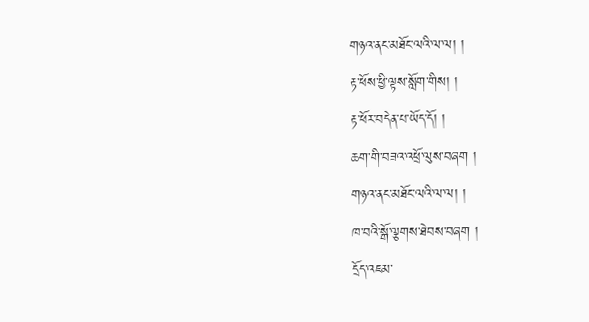གཉའ་ནང་མཐོང་ལའི་ལ་ལ། །
རྟ་ཕོས་ཕྱི་ལྟས་སློག་གིས། །
རྟ་ཕོར་བདེན་པ་ཡོད་དོ། །
ཆག་གི་བཟའ་འཕྲོ་ལུས་བཞག །
གཉའ་ནང་མཐོང་ལའི་ལ་ལ། །
ཁ་བའི་སྒོ་ལྕགས་ཐེབས་བཞག །
དྲོད་འཇམ་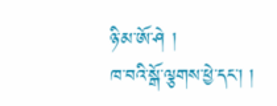ཉི་མ་ཨོ་ཤེ །
ཁ་བའི་སྒོ་ལྕགས་ཕྱེ་དང་། །